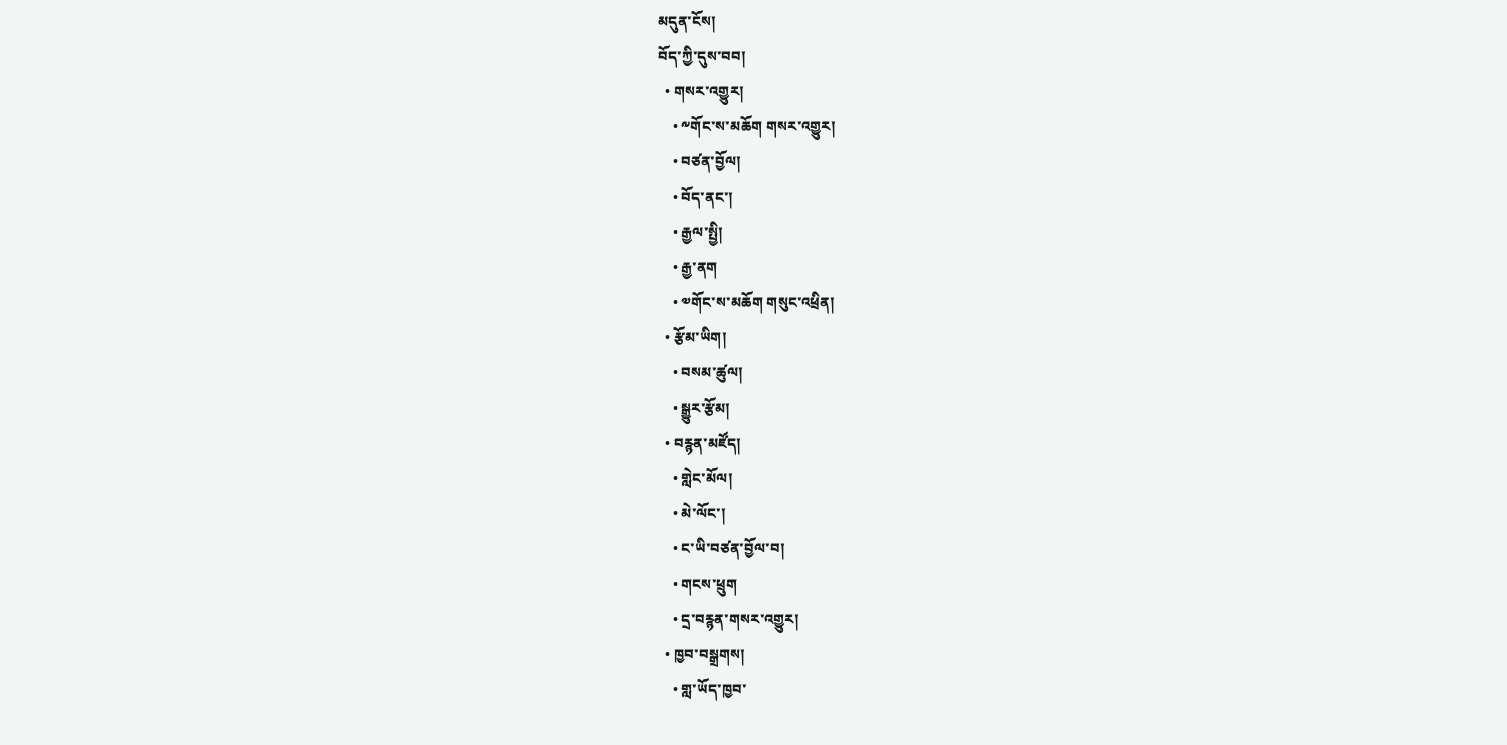མདུན་ངོས།
བོད་ཀྱི་དུས་བབ།
  • གསར་འགྱུར།
    • ༸གོང་ས་མཆོག གསར་འགྱུར།
    • བཙན་བྱོལ།
    • བོད་ནང་།
    • རྒྱལ་སྤྱི།
    • རྒྱ་ནག
    • ༧གོང་ས་མཆོག གསུང་འཕྲིན།
  • རྩོམ་ཡིག།
    • བསམ་ཚུལ།
    • སྒྱུར་རྩོམ།
  • བརྙན་མཛོད།
    • གླེང་མོལ།
    • མེ་ལོང་།
    • ང་ཡི་བཙན་བྱོལ་བ།
    • གངས་ཕྲུག
    • དྲ་བརྙན་གསར་འགྱུར།
  • ཁྱབ་བསྒྲགས།
    • གླ་ཡོད་ཁྱབ་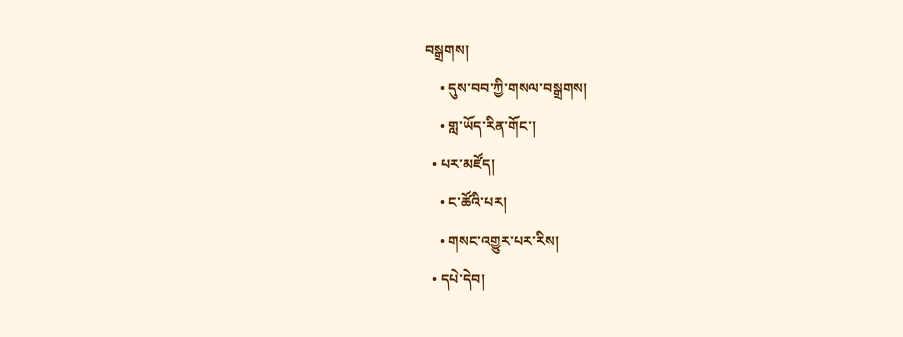བསྒྲགས།
    • དུས་བབ་ཀྱི་གསལ་བསྒྲགས།
    • གླ་ཡོད་རིན་གོང་།
  • པར་མཛོད།
    • ང་ཚོའི་པར།
    • གསང་འགྱུར་པར་རིས།
  • དཔེ་དེབ།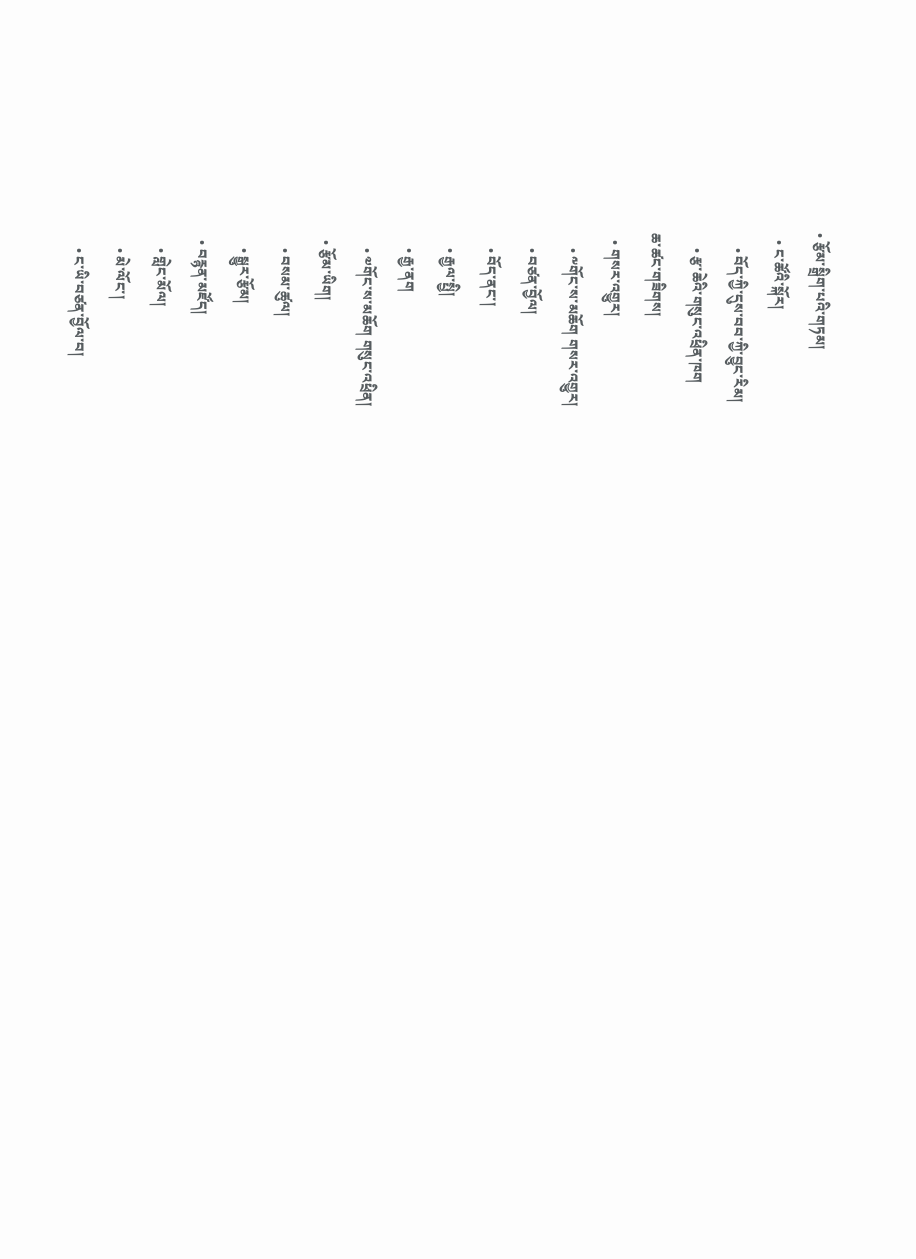• རྩོམ་སྒྲིག་པའི་གཏམ།
  • ང་ཚོའི་སྐོར།
    • བོད་ཀྱི་དུས་བབ་ཀྱི་བྱུང་རིམ།
    • རྩ་ཆེའི་གསུང་འཕྲིན་ཁག
ཆ་ཚང་གཟིགས།
  • གསར་འགྱུར།
    • ༸གོང་ས་མཆོག གསར་འགྱུར།
    • བཙན་བྱོལ།
    • བོད་ནང་།
    • རྒྱལ་སྤྱི།
    • རྒྱ་ནག
    • ༧གོང་ས་མཆོག གསུང་འཕྲིན།
  • རྩོམ་ཡིག།
    • བསམ་ཚུལ།
    • སྒྱུར་རྩོམ།
  • བརྙན་མཛོད།
    • གླེང་མོལ།
    • མེ་ལོང་།
    • ང་ཡི་བཙན་བྱོལ་བ།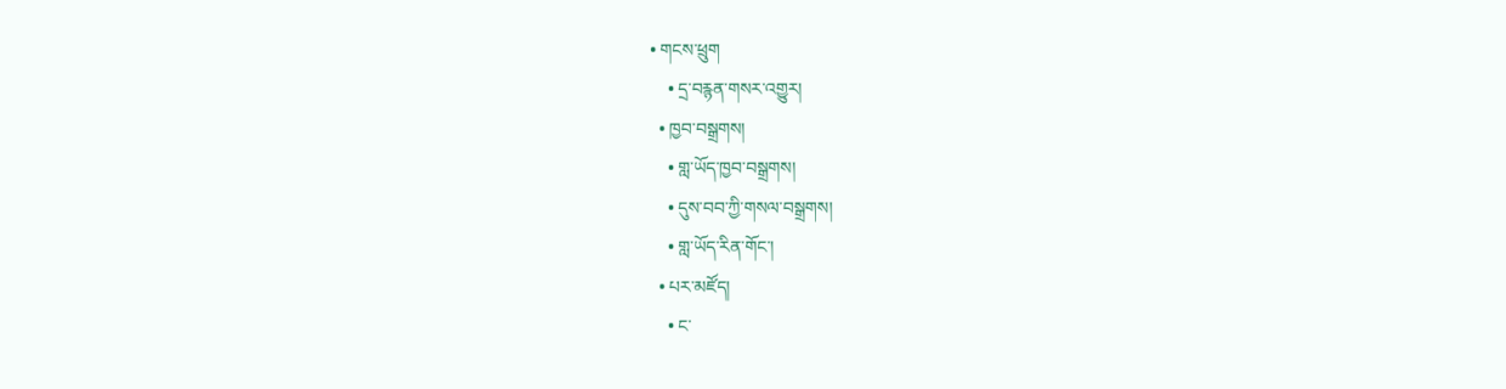• གངས་ཕྲུག
    • དྲ་བརྙན་གསར་འགྱུར།
  • ཁྱབ་བསྒྲགས།
    • གླ་ཡོད་ཁྱབ་བསྒྲགས།
    • དུས་བབ་ཀྱི་གསལ་བསྒྲགས།
    • གླ་ཡོད་རིན་གོང་།
  • པར་མཛོད།
    • ང་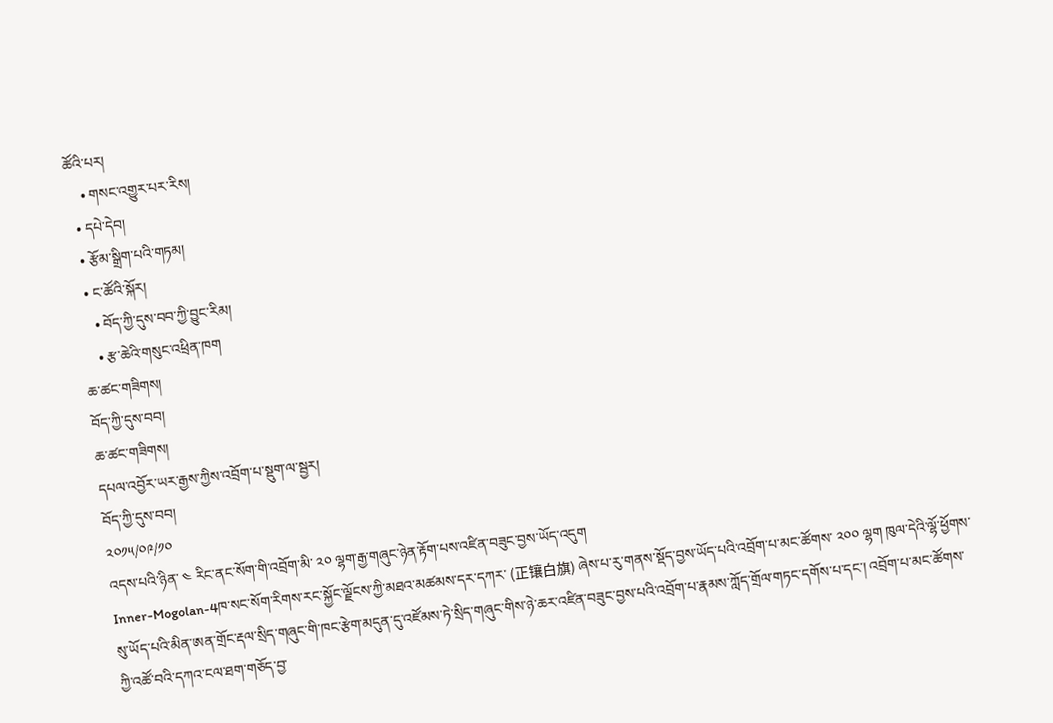ཚོའི་པར།
    • གསང་འགྱུར་པར་རིས།
  • དཔེ་དེབ།
  • རྩོམ་སྒྲིག་པའི་གཏམ།
  • ང་ཚོའི་སྐོར།
    • བོད་ཀྱི་དུས་བབ་ཀྱི་བྱུང་རིམ།
    • རྩ་ཆེའི་གསུང་འཕྲིན་ཁག
ཆ་ཚང་གཟིགས།
བོད་ཀྱི་དུས་བབ།
ཆ་ཚང་གཟིགས།
དཔལ་འབྱོར་ཡར་རྒྱས་ཀྱིས་འབྲོག་པ་སྡུག་ལ་སྦྱར།
བོད་ཀྱི་དུས་བབ།
༢༠༡༥/༠༩/༡༠
འདས་པའི་ཉིན་ ༤ རིང་ནང་སོག་གི་འབྲོག་མི་ ༢༠ ལྷག་རྒྱ་གཞུང་ཉེན་རྟོག་པས་འཛིན་བཟུང་བྱས་ཡོད་འདུག
Inner-Mogolan-4ཁ་སང་སོག་རིགས་རང་སྐྱོང་ལྗོངས་ཀྱི་མཐའ་མཚམས་དར་དཀར་ (正镶白旗) ཞེས་པ་རུ་གནས་སྡོད་བྱས་ཡོད་པའི་འབྲོག་པ་མང་ཚོགས་ ༢༠༠ ལྷག ཁུལ་དེའི་ལྷོ་ཕྱོགས་སུ་ཡོད་པའི་མིན་ཨན་གྲོང་རྡལ་སྲིད་གཞུང་གི་ཁང་རྩེག་མདུན་དུ་འཛོམས་ཏེ་སྲིད་གཞུང་གིས་ཉེ་ཆར་འཛིན་བཟུང་བྱས་པའི་འབྲོག་པ་རྣམས་ཀློད་གྲོལ་གཏང་དགོས་པ་དང་། འབྲོག་པ་མང་ཚོགས་ཀྱི་འཚོ་བའི་དཀའ་ངལ་ཐག་གཅོད་བྱ་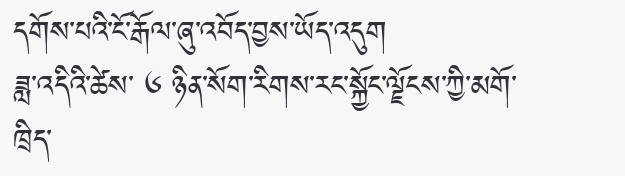དགོས་པའི་ངོ་རྒོལ་ཞུ་འབོད་བྱས་ཡོད་འདུག
ཟླ་འདིའི་ཚེས་ ༦ ཉིན་སོག་རིགས་རང་སྐྱོང་ལྗོངས་ཀྱི་མགོ་ཁྲིད་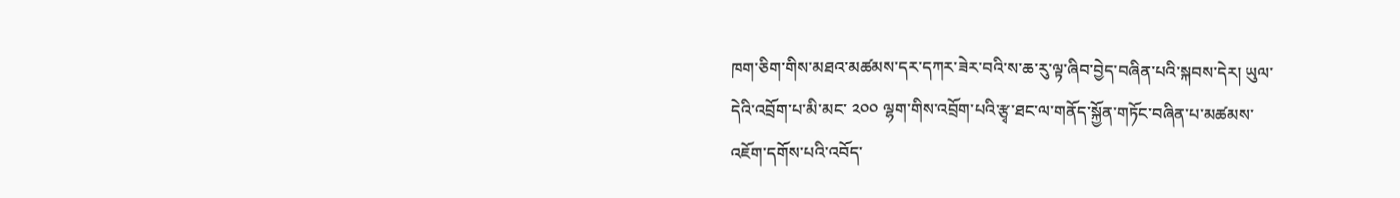ཁག་ཅིག་གིས་མཐའ་མཚམས་དར་དཀར་ཟེར་བའི་ས་ཆ་རུ་ལྟ་ཞིབ་བྱེད་བཞིན་པའི་སྐབས་དེར། ཡུལ་དེའི་འབྲོག་པ་མི་མང་ ༢༠༠ ལྷག་གིས་འབྲོག་པའི་རྩྭ་ཐང་ལ་གནོད་སྐྱོན་གཏོང་བཞིན་པ་མཚམས་འཇོག་དགོས་པའི་འབོད་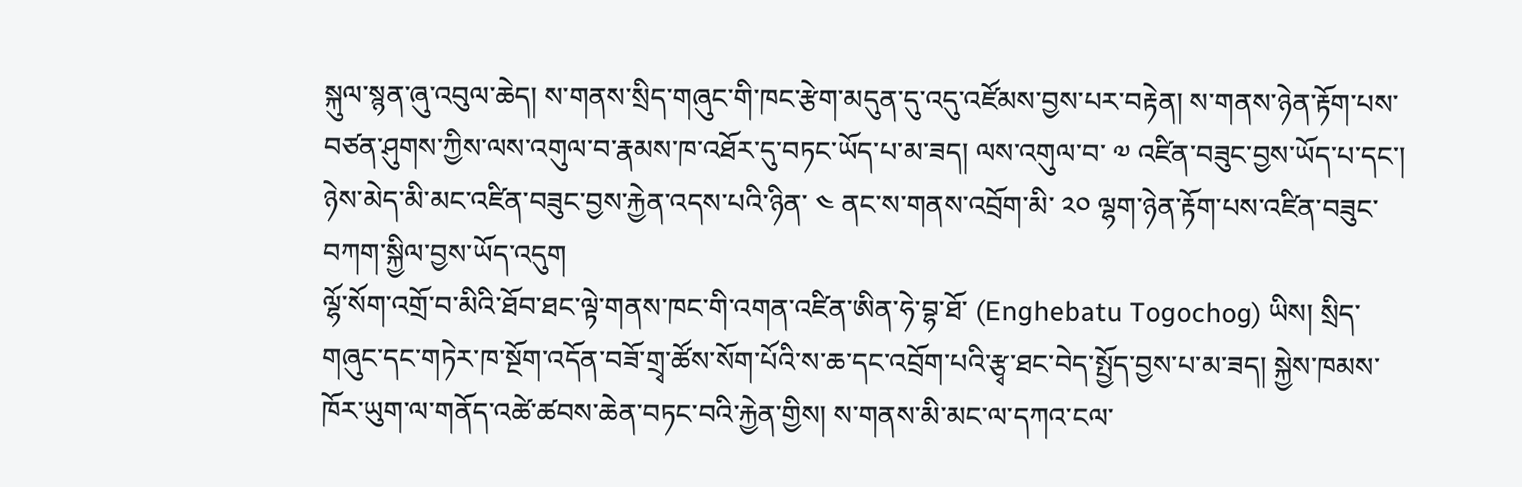སྐུལ་སྙན་ཞུ་འབུལ་ཆེད། ས་གནས་སྲིད་གཞུང་གི་ཁང་རྩེག་མདུན་དུ་འདུ་འཛོམས་བྱས་པར་བརྟེན། ས་གནས་ཉེན་རྟོག་པས་བཙན་ཤུགས་ཀྱིས་ལས་འགུལ་བ་རྣམས་ཁ་འཐོར་དུ་བཏང་ཡོད་པ་མ་ཟད། ལས་འགུལ་བ་ ༧ འཛིན་བཟུང་བྱས་ཡོད་པ་དང་། ཉེས་མེད་མི་མང་འཛིན་བཟུང་བྱས་རྐྱེན་འདས་པའི་ཉིན་ ༤ ནང་ས་གནས་འབྲོག་མི་ ༢༠ ལྷག་ཉེན་རྟོག་པས་འཛིན་བཟུང་བཀག་སྐྱིལ་བྱས་ཡོད་འདུག
ལྷོ་སོག་འགྲོ་བ་མིའི་ཐོབ་ཐང་ལྟེ་གནས་ཁང་གི་འགན་འཛིན་ཨིན་ཧེ་བྷ་ཐོ་ (Enghebatu Togochog) ཡིས། སྲིད་གཞུང་དང་གཏེར་ཁ་སྔོག་འདོན་བཟོ་གྲྭ་ཚོས་སོག་པོའི་ས་ཆ་དང་འབྲོག་པའི་རྩྭ་ཐང་བེད་སྤྱོད་བྱས་པ་མ་ཟད། སྐྱེས་ཁམས་ཁོར་ཡུག་ལ་གནོད་འཚེ་ཚབས་ཆེན་བཏང་བའི་རྐྱེན་གྱིས། ས་གནས་མི་མང་ལ་དཀའ་ངལ་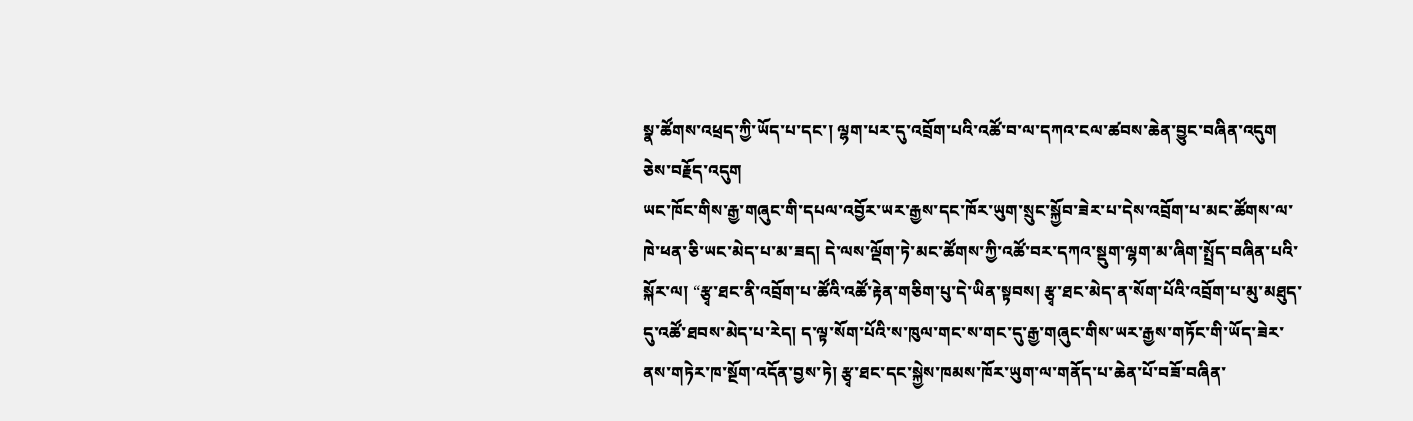སྣ་ཚོགས་འཕྲད་ཀྱི་ཡོད་པ་དང་། ལྷག་པར་དུ་འབྲོག་པའི་འཚོ་བ་ལ་དཀའ་ངལ་ཚབས་ཆེན་བྱུང་བཞིན་འདུག ཅེས་བརྗོད་འདུག
ཡང་ཁོང་གིས་རྒྱ་གཞུང་གི་དཔལ་འབྱོར་ཡར་རྒྱས་དང་ཁོར་ཡུག་སྲུང་སྐྱོབ་ཟེར་པ་དེས་འབྲོག་པ་མང་ཚོགས་ལ་ཁེ་ཕན་ཅི་ཡང་མེད་པ་མ་ཟད། དེ་ལས་ལྡོག་ཏེ་མང་ཚོགས་ཀྱི་འཚོ་བར་དཀའ་སྡུག་ལྷག་མ་ཞིག་སྤྲོད་བཞིན་པའི་སྐོར་ལ། “རྩྭ་ཐང་ནི་འབྲོག་པ་ཚོའི་འཚོ་རྟེན་གཅིག་པུ་དེ་ཡིན་སྟབས། རྩྭ་ཐང་མེད་ན་སོག་པོའི་འབྲོག་པ་མུ་མཐུད་དུ་འཚོ་ཐབས་མེད་པ་རེད། ད་ལྟ་སོག་པོའི་ས་ཁུལ་གང་ས་གང་དུ་རྒྱ་གཞུང་གིས་ཡར་རྒྱས་གཏོང་གི་ཡོད་ཟེར་ནས་གཏེར་ཁ་སྔོག་འདོན་བྱས་ཏེ། རྩྭ་ཐང་དང་སྐྱེས་ཁམས་ཁོར་ཡུག་ལ་གནོད་པ་ཆེན་པོ་བཟོ་བཞིན་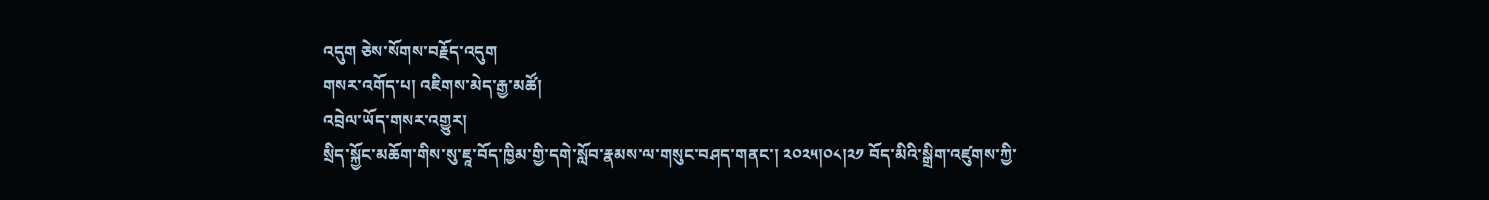འདུག ཅེས་སོགས་བརྗོད་འདུག
གསར་འགོད་པ། འཇིགས་མེད་རྒྱ་མཚོ།
འབྲེལ་ཡོད་གསར་འགྱུར།
སྲིད་སྐྱོང་མཆོག་གིས་སུ་ཇཱ་བོད་ཁྱིམ་གྱི་དགེ་སློབ་རྣམས་ལ་གསུང་བཤད་གནང་། ༢༠༢༥།༠༨།༢༡ བོད་མིའི་སྒྲིག་འཛུགས་ཀྱི་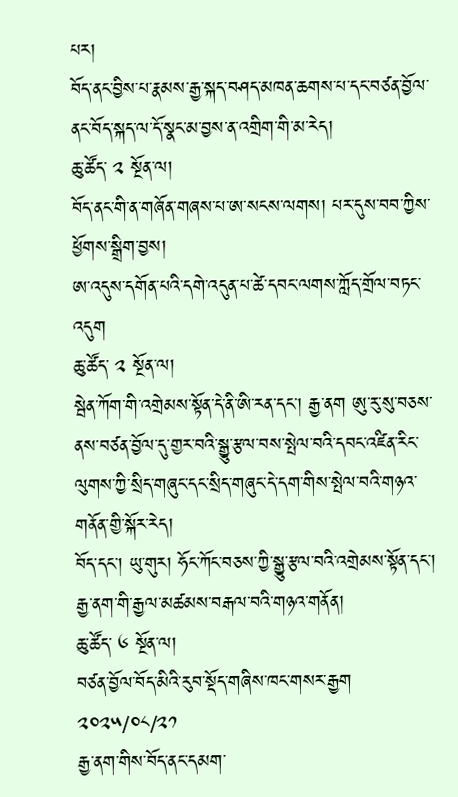པར།
བོད་ནང་བྱིས་པ་རྣམས་རྒྱ་སྐད་བཤད་མཁན་ཆགས་པ་དང་བཙན་བྱོལ་ནང་བོད་སྐད་ལ་དོ་སྣང་མ་བྱས་ན་འགྲིག་གི་མ་རེད།
ཆུ་ཚོད་ ༢ སྔོན་ལ།
བོད་ནང་གི་ན་གཞོན་གཞས་པ་ཨ་སངས་ལགས། པར་དུས་བབ་ཀྱིས་ཕྱོགས་སྒྲིག་བྱས།
ཨ་འདུས་དགོན་པའི་དགེ་འདུན་པ་ཚེ་དབང་ལགས་ཀློད་གྲོལ་བཏང་འདུག
ཆུ་ཚོད་ ༢ སྔོན་ལ།
སྦེན་ཀོག་གི་འགྲེམས་སྟོན་དེ་ནི་ཨི་རན་དང་། རྒྱ་ནག ཨུ་རུ་སུ་བཅས་ནས་བཙན་བྱོལ་དུ་གྱར་བའི་སྒྱུ་རྩལ་བས་སྤེལ་བའི་དབང་འཛིན་རིང་ལུགས་ཀྱི་སྲིད་གཞུང་དང་སྲིད་གཞུང་དེ་དག་གིས་སྤེལ་བའི་གཉའ་གནོན་གྱི་སྐོར་རེད།
བོད་དང་། ཡུ་གུར། ཧོང་ཀོང་བཅས་ཀྱི་སྒྱུ་རྩལ་བའི་འགྲེམས་སྟོན་དང་། རྒྱ་ནག་གི་རྒྱལ་མཚམས་བརྒལ་བའི་གཉའ་གནོན།
ཆུ་ཚོད་ ༦ སྔོན་ལ།
བཙན་བྱོལ་བོད་མིའི་རུབ་སྡོད་གཞིས་ཁང་གསར་རྒྱག
༢༠༢༥/༠༨/༢༡
རྒྱ་ནག་གིས་བོད་ནང་དམག་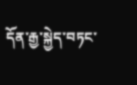དོན་རྒྱ་སྐྱེད་བཏང་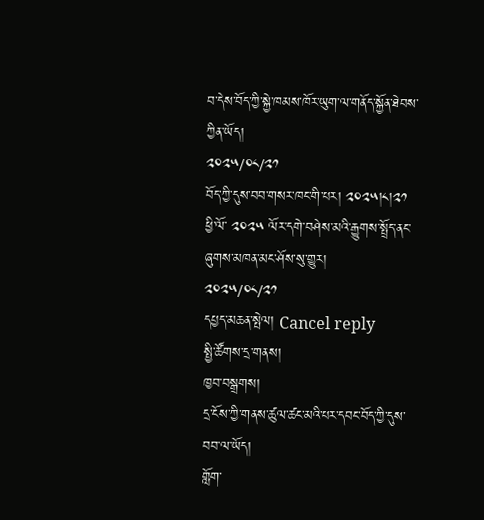བ་དེས་བོད་ཀྱི་སྐྱེ་ཁམས་ཁོར་ཡུག་ལ་གནོད་སྐྱོན་ཐེབས་ཀྱིན་ཡོད།
༢༠༢༥/༠༨/༢༡
བོད་ཀྱི་དུས་བབ་གསར་ཁང་གི་པར། ༢༠༢༥།༨།༢༡
ཕྱི་ལོ་ ༢༠༢༥ ལོར་དགེ་བཤེས་མའི་རྒྱུགས་སྤྲོད་ནང་ཞུགས་མཁན་མང་ཤོས་སུ་གྱུར།
༢༠༢༥/༠༨/༢༡
དཔྱད་མཆན་སྤེལ། Cancel reply
སྤྱི་ཚོགས་དྲ་གནས།
ཁྱབ་བསྒྲགས།
དྲ་ངོས་ཀྱི་གནས་ཚུལ་ཚང་མའི་པར་དབང་བོད་ཀྱི་དུས་བབ་ལ་ཡོད།
གློག་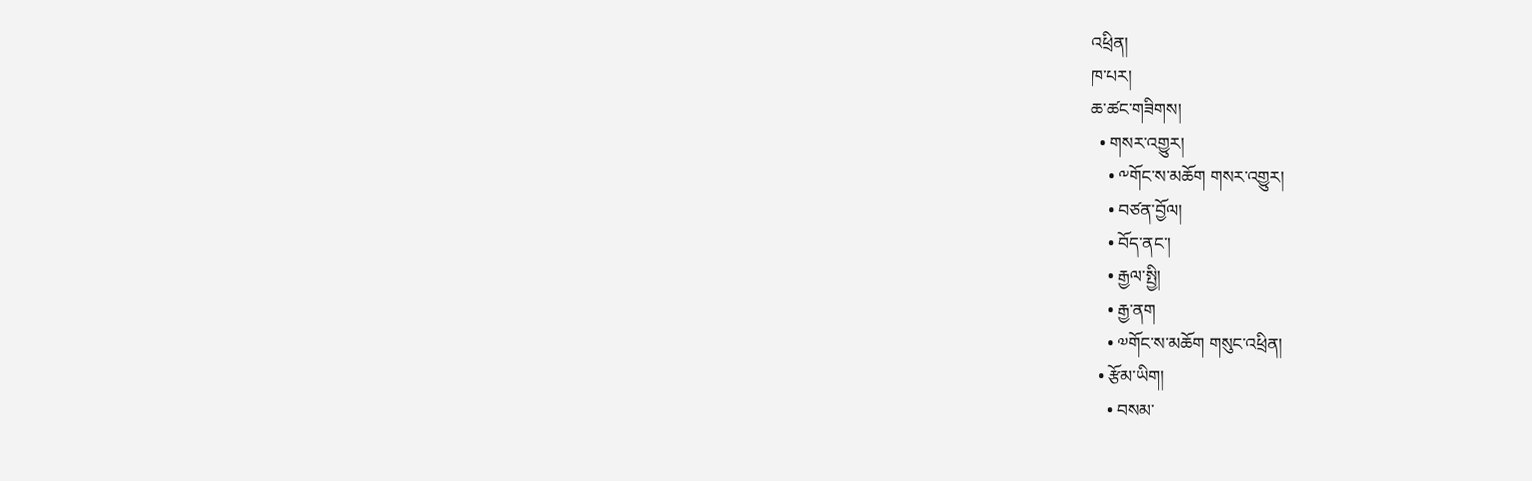འཕྲིན།
ཁ་པར།
ཆ་ཚང་གཟིགས།
  • གསར་འགྱུར།
    • ༸གོང་ས་མཆོག གསར་འགྱུར།
    • བཙན་བྱོལ།
    • བོད་ནང་།
    • རྒྱལ་སྤྱི།
    • རྒྱ་ནག
    • ༧གོང་ས་མཆོག གསུང་འཕྲིན།
  • རྩོམ་ཡིག།
    • བསམ་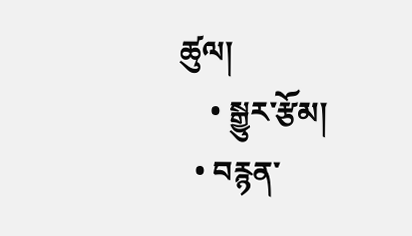ཚུལ།
    • སྒྱུར་རྩོམ།
  • བརྙན་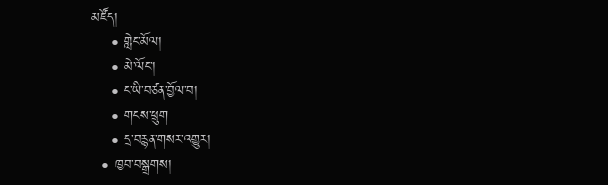མཛོད།
    • གླེང་མོལ།
    • མེ་ལོང་།
    • ང་ཡི་བཙན་བྱོལ་བ།
    • གངས་ཕྲུག
    • དྲ་བརྙན་གསར་འགྱུར།
  • ཁྱབ་བསྒྲགས།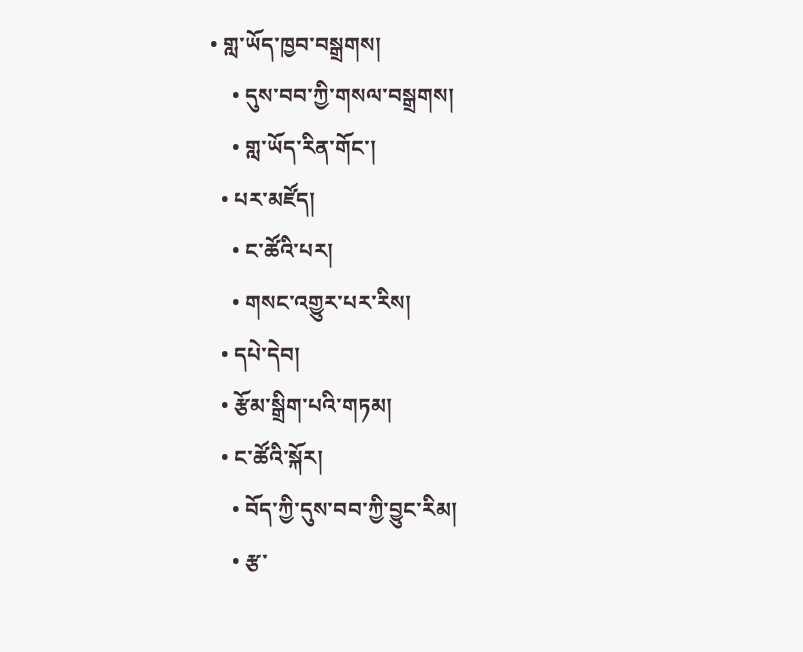• གླ་ཡོད་ཁྱབ་བསྒྲགས།
    • དུས་བབ་ཀྱི་གསལ་བསྒྲགས།
    • གླ་ཡོད་རིན་གོང་།
  • པར་མཛོད།
    • ང་ཚོའི་པར།
    • གསང་འགྱུར་པར་རིས།
  • དཔེ་དེབ།
  • རྩོམ་སྒྲིག་པའི་གཏམ།
  • ང་ཚོའི་སྐོར།
    • བོད་ཀྱི་དུས་བབ་ཀྱི་བྱུང་རིམ།
    • རྩ་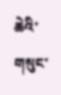ཆེའི་གསུང་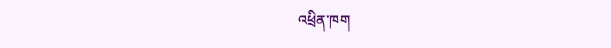འཕྲིན་ཁག